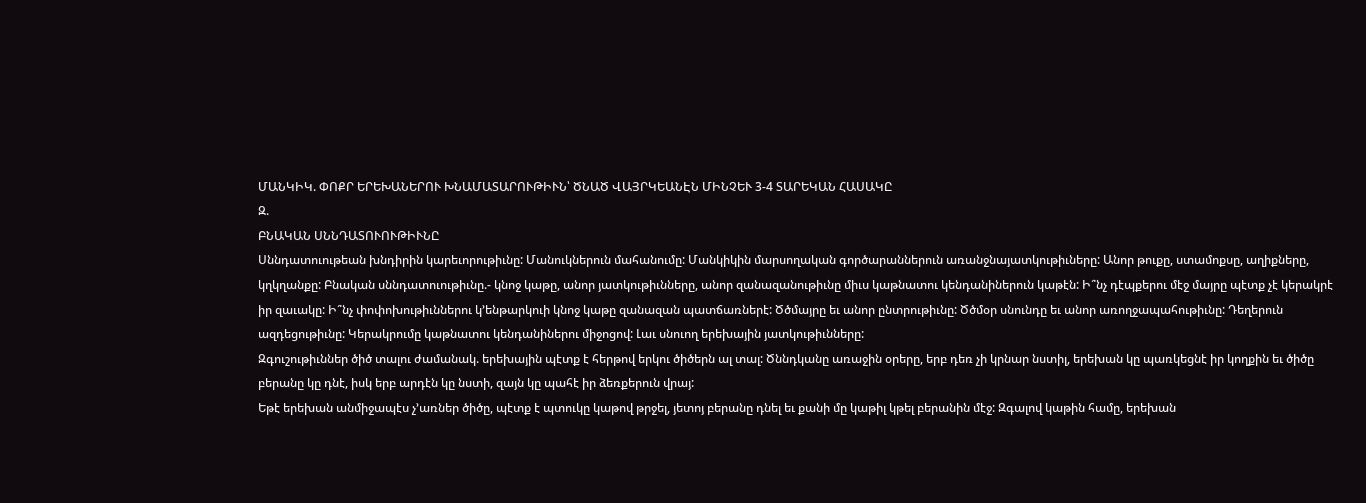ՄԱՆԿԻԿ. ՓՈՔՐ ԵՐԵԽԱՆԵՐՈՒ ԽՆԱՄԱՏԱՐՈՒԹԻՒՆ՝ ԾՆԱԾ ՎԱՅՐԿԵԱՆԷՆ ՄԻՆՉԵՒ 3-4 ՏԱՐԵԿԱՆ ՀԱՍԱԿԸ
Զ.
ԲՆԱԿԱՆ ՍՆՆԴԱՏՈՒՈՒԹԻՒՆԸ
Սննդատուութեան խնդիրին կարեւորութիւնը: Մանուկներուն մահանումը: Մանկիկին մարսողական գործարաններուն առանջնայատկութիւները: Անոր թուքը, ստամոքսը, աղիքները, կղկղանքը: Բնական սննդատուութիւնը.- կնոջ կաթը, անոր յատկութիւնները, անոր զանազանութիւնը միւս կաթնատու կենդանիներուն կաթէն: Ի՞նչ դէպքերու մէջ մայրը պէտք չէ կերակրէ իր զաւակը: Ի՞նչ փոփոխութիւններու կ՚ենթարկուի կնոջ կաթը զանազան պատճառներէ: Ծծմայրը եւ անոր ընտրութիւնը: Ծծմօր սնունդը եւ անոր առողջապահութիւնը: Դեղերուն ազդեցութիւնը: Կերակրումը կաթնատու կենդանիներու միջոցով: Լաւ սնուող երեխային յատկութիւնները:
Զգուշութիւններ ծիծ տալու ժամանակ. երեխային պէտք է հերթով երկու ծիծերն ալ տալ: Ծննդկանը առաջին օրերը, երբ դեռ չի կրնար նստիլ, երեխան կը պառկեցնէ իր կողքին եւ ծիծը բերանը կը դնէ, իսկ երբ արդէն կը նստի, զայն կը պահէ իր ձեռքերուն վրայ:
Եթէ երեխան անմիջապէս չ՚առներ ծիծը, պէտք է պտուկը կաթով թրջել, յետոյ բերանը դնել եւ քանի մը կաթիլ կթել բերանին մէջ: Զգալով կաթին համը, երեխան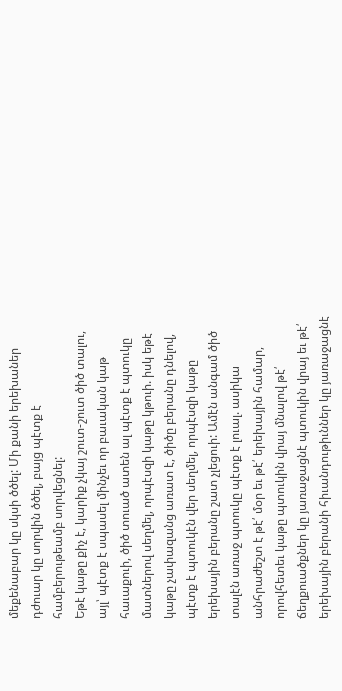մեքենաբար կը սկսի ծծել: Մի քանի երեխաներ դժուար կը սորվին ծծել, բայց պէտք է համբերութեամբ սորվեցնել:
Եթէ կաթը քիչ է, կարիք չկայ շուտ-շուտ ծիծ տալու, այլ՝ պէտք է սպասել մինչեւ որ բաւական կաթ հաւաքուի, ծիծ տուած ատեն ալ պէտք է պտուկը մատներով սեղմել, որպէսզի կաթը կթուի. իսկ եթէ կաթը չափազանց առատ է, ծիծը բերանը դնելով, պէտք է պտուկէն վեր սեղմել, որպէսզի կաթը երեխային բերանը շատ չլեցուի: Ամէն անգամ ծիծ տալէն առաջ պտուկը պէտք է լուալ. ասիկա անհրաժեշտ է թէ՛ մօր եւ թէ՛ երեխային համար, որովհետեւ կաթը պտուկին վրայ մնալով թէ՛ ճեղքուածքներ կը յառաջացնէ պտուկին վրայ եւ թէ՛ երեխային բերանի հիւանդութիւններ կը յառաջացնէ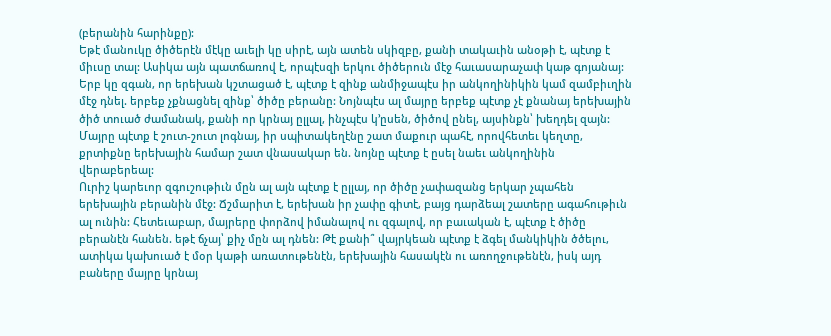(բերանին հարինքը):
Եթէ մանուկը ծիծերէն մէկը աւելի կը սիրէ, այն ատեն սկիզբը, քանի տակաւին անօթի է, պէտք է միւսը տալ: Ասիկա այն պատճառով է, որպէսզի երկու ծիծերուն մէջ հաւասարաչափ կաթ գոյանայ: Երբ կը զգան, որ երեխան կշտացած է, պէտք է զինք անմիջապէս իր անկողինիկին կամ զամբիւղին մէջ դնել. երբեք չքնացնել զինք՝ ծիծը բերանը: Նոյնպէս ալ մայրը երբեք պէտք չէ քնանայ երեխային ծիծ տուած ժամանակ, քանի որ կրնայ ըլլալ, ինչպէս կ՚ըսեն, ծիծով ընել, այսինքն՝ խեղդել զայն: Մայրը պէտք է շուտ-շուտ լոգնայ, իր սպիտակեղէնը շատ մաքուր պահէ, որովհետեւ կեղտը, քրտիքնը երեխային համար շատ վնասակար են. նոյնը պէտք է ըսել նաեւ անկողինին վերաբերեալ:
Ուրիշ կարեւոր զգուշութիւն մըն ալ այն պէտք է ըլլայ, որ ծիծը չափազանց երկար չպահեն երեխային բերանին մէջ: Ճշմարիտ է, երեխան իր չափը գիտէ, բայց դարձեալ շատերը ագահութիւն ալ ունին: Հետեւաբար, մայրերը փորձով իմանալով ու զգալով, որ բաւական է, պէտք է ծիծը բերանէն հանեն. եթէ ճչայ՝ քիչ մըն ալ դնեն: Թէ քանի՞ վայրկեան պէտք է ձգել մանկիկին ծծելու, ատիկա կախուած է մօր կաթի առատութենէն, երեխային հասակէն ու առողջութենէն, իսկ այդ բաները մայրը կրնայ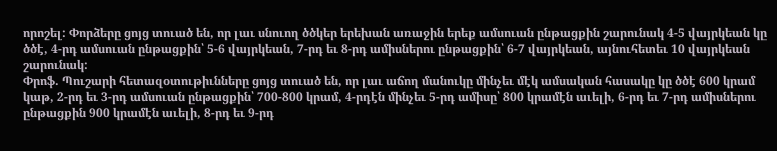որոշել: Փորձերը ցոյց տուած են, որ լաւ սնուող ծծկեր երեխան առաջին երեք ամսուան ընթացքին շարունակ 4-5 վայրկեան կը ծծէ, 4-րդ ամսուան ընթացքին՝ 5-6 վայրկեան, 7-րդ եւ 8-րդ ամիսներու ընթացքին՝ 6-7 վայրկեան, այնուհետեւ 10 վայրկեան շարունակ:
Փրոֆ. Պուշարի հետազօտութիւնները ցոյց տուած են, որ լաւ աճող մանուկը մինչեւ մէկ ամսական հասակը կը ծծէ 600 կրամ կաթ, 2-րդ եւ 3-րդ ամսուան ընթացքին՝ 700-800 կրամ, 4-րդէն մինչեւ 5-րդ ամիսը՝ 800 կրամէն աւելի, 6-րդ եւ 7-րդ ամիսներու ընթացքին 900 կրամէն աւելի, 8-րդ եւ 9-րդ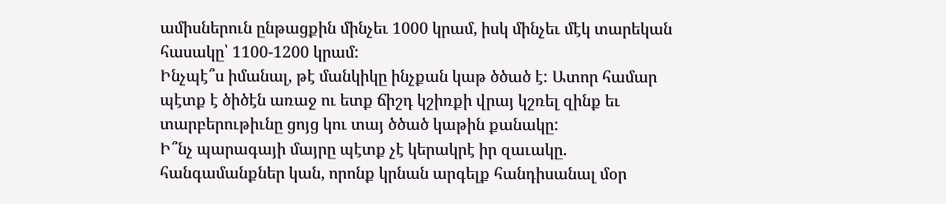ամիսներուն ընթացքին մինչեւ 1000 կրամ, իսկ մինչեւ մէկ տարեկան հասակը՝ 1100-1200 կրամ:
Ինչպէ՞ս իմանալ, թէ մանկիկը ինչքան կաթ ծծած է: Ատոր համար պէտք է ծիծէն առաջ ու ետք ճիշդ կշիռքի վրայ կշռել զինք եւ տարբերութիւնը ցոյց կու տայ ծծած կաթին քանակը:
Ի՞նչ պարագայի մայրը պէտք չէ կերակրէ իր զաւակը. հանգամանքներ կան, որոնք կրնան արգելք հանդիսանալ մօր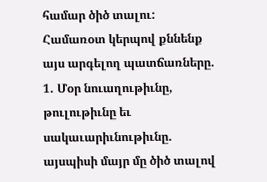համար ծիծ տալու:
Համառօտ կերպով քննենք այս արգելող պատճառները.
1. Մօր նուաղութիւնը, թուլութիւնը եւ սակաւարիւնութիւնը. այսպիսի մայր մը ծիծ տալով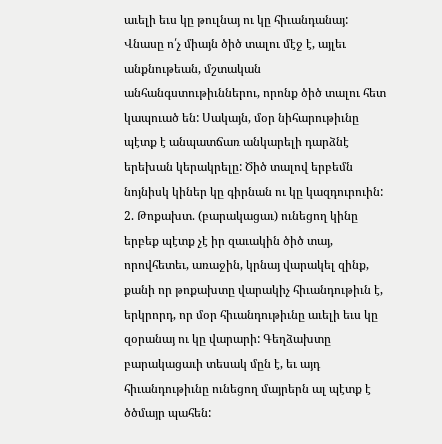աւելի եւս կը թուլնայ ու կը հիւանդանայ: Վնասը ո՛չ միայն ծիծ տալու մէջ է, այլեւ անքնութեան, մշտական անհանգստութիւններու, որոնք ծիծ տալու հետ կապուած են: Սակայն, մօր նիհարութիւնը պէտք է անպատճառ անկարելի դարձնէ երեխան կերակրելը: Ծիծ տալով երբեմն նոյնիսկ կիներ կը գիրնան ու կը կազդուրուին:
2. Թոքախտ. (բարակացաւ) ունեցող կինը երբեք պէտք չէ իր զաւակին ծիծ տայ, որովհետեւ, առաջին, կրնայ վարակել զինք, քանի որ թոքախտը վարակիչ հիւանդութիւն է, երկրորդ, որ մօր հիւանդութիւնը աւելի եւս կը զօրանայ ու կը վարարի: Գեղձախտը բարակացաւի տեսակ մըն է, եւ այդ հիւանդութիւնը ունեցող մայրերն ալ պէտք է ծծմայր պահեն: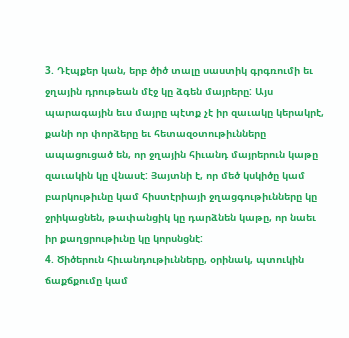3. Դէպքեր կան, երբ ծիծ տալը սաստիկ գրգռումի եւ ջղային դրութեան մէջ կը ձգեն մայրերը: Այս պարագային եւս մայրը պէտք չէ իր զաւակը կերակրէ, քանի որ փորձերը եւ հետազօտութիւնները ապացուցած են, որ ջղային հիւանդ մայրերուն կաթը զաւակին կը վնասէ: Յայտնի է, որ մեծ կսկիծը կամ բարկութիւնը կամ հիստէրիայի ջղացգութիւնները կը ջրիկացնեն, թափանցիկ կը դարձնեն կաթը, որ նաեւ իր քաղցրութիւնը կը կորսնցնէ:
4. Ծիծերուն հիւանդութիւնները, օրինակ, պտուկին ճաքճքումը կամ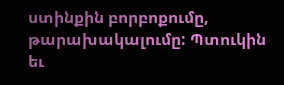ստինքին բորբոքումը, թարախակալումը: Պտուկին եւ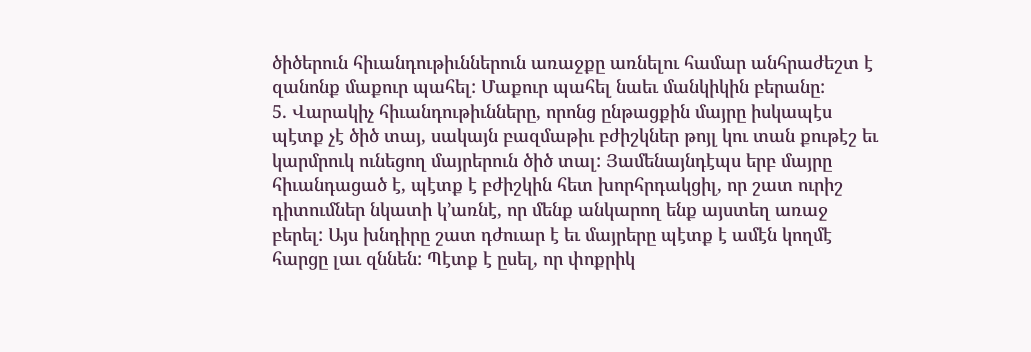ծիծերուն հիւանդութիւններուն առաջքը առնելու համար անհրաժեշտ է զանոնք մաքուր պահել: Մաքուր պահել նաեւ մանկիկին բերանը:
5. Վարակիչ հիւանդութիւնները, որոնց ընթացքին մայրը իսկապէս պէտք չէ ծիծ տայ, սակայն բազմաթիւ բժիշկներ թոյլ կու տան քութէշ եւ կարմրուկ ունեցող մայրերուն ծիծ տալ: Յամենայնդէպս երբ մայրը հիւանդացած է, պէտք է բժիշկին հետ խորհրդակցիլ, որ շատ ուրիշ դիտումներ նկատի կ՚առնէ, որ մենք անկարող ենք այստեղ առաջ բերել: Այս խնդիրը շատ դժուար է եւ մայրերը պէտք է ամէն կողմէ հարցը լաւ զննեն: Պէտք է ըսել, որ փոքրիկ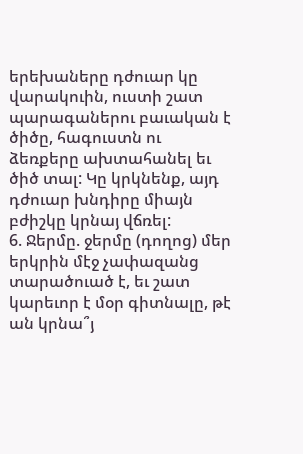երեխաները դժուար կը վարակուին, ուստի շատ պարագաներու բաւական է ծիծը, հագուստն ու ձեռքերը ախտահանել եւ ծիծ տալ: Կը կրկնենք, այդ դժուար խնդիրը միայն բժիշկը կրնայ վճռել:
6. Ջերմը. ջերմը (դողոց) մեր երկրին մէջ չափազանց տարածուած է, եւ շատ կարեւոր է մօր գիտնալը, թէ ան կրնա՞յ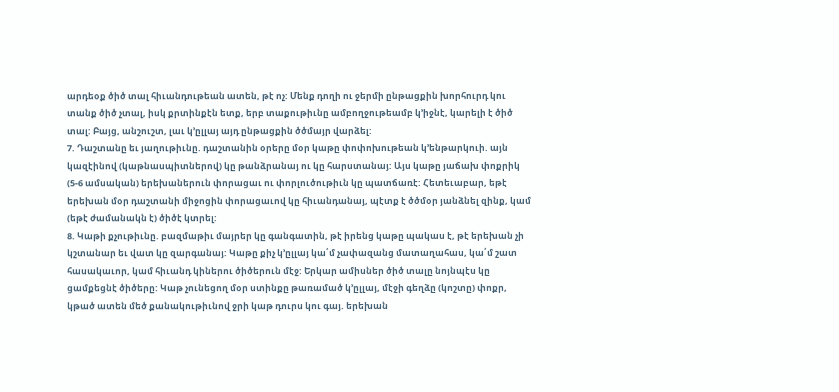արդեօք ծիծ տալ հիւանդութեան ատեն, թէ ոչ: Մենք դողի ու ջերմի ընթացքին խորհուրդ կու տանք ծիծ չտալ, իսկ քրտինքէն ետք, երբ տաքութիւնը ամբողջութեամբ կ՚իջնէ, կարելի է ծիծ տալ: Բայց, անշուշտ, լաւ կ՚ըլլայ այդ ընթացքին ծծմայր վարձել:
7. Դաշտանը եւ յաղութիւնը. դաշտանին օրերը մօր կաթը փոփոխութեան կ՚ենթարկուի. այն կազէինով (կաթնասպիտներով) կը թանձրանայ ու կը հարստանայ: Այս կաթը յաճախ փոքրիկ (5-6 ամսական) երեխաներուն փորացաւ ու փորլուծութիւն կը պատճառէ: Հետեւաբար, եթէ երեխան մօր դաշտանի միջոցին փորացաւով կը հիւանդանայ, պէտք է ծծմօր յանձնել զինք, կամ (եթէ ժամանակն է) ծիծէ կտրել:
8. Կաթի քչութիւնը. բազմաթիւ մայրեր կը գանգատին, թէ իրենց կաթը պակաս է, թէ երեխան չի կշտանար եւ վատ կը զարգանայ: Կաթը քիչ կ՚ըլլայ կա՛մ չափազանց մատաղահաս, կա՛մ շատ հասակաւոր, կամ հիւանդ կիներու ծիծերուն մէջ: Երկար ամիսներ ծիծ տալը նոյնպէս կը ցամքեցնէ ծիծերը: Կաթ չունեցող մօր ստինքը թառամած կ՚ըլլայ, մէջի գեղձը (կոշտը) փոքր, կթած ատեն մեծ քանակութիւնով ջրի կաթ դուրս կու գայ. երեխան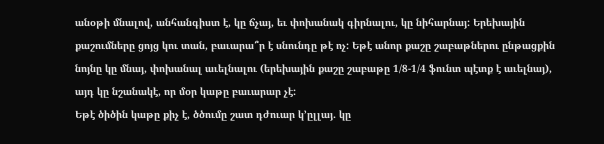անօթի մնալով, անհանգիստ է, կը ճչայ, եւ փոխանակ գիրնալու, կը նիհարնայ: Երեխային քաշումները ցոյց կու տան, բաւարա՞ր է սնունդը թէ ոչ: Եթէ անոր քաշը շաբաթներու ընթացքին նոյնը կը մնայ, փոխանալ աւելնալու (երեխային քաշը շաբաթը 1/8-1/4 ֆունտ պէտք է աւելնայ), այդ կը նշանակէ, որ մօր կաթը բաւարար չէ:
Եթէ ծիծին կաթը քիչ է, ծծումը շատ դժուար կ՚ըլլայ. կը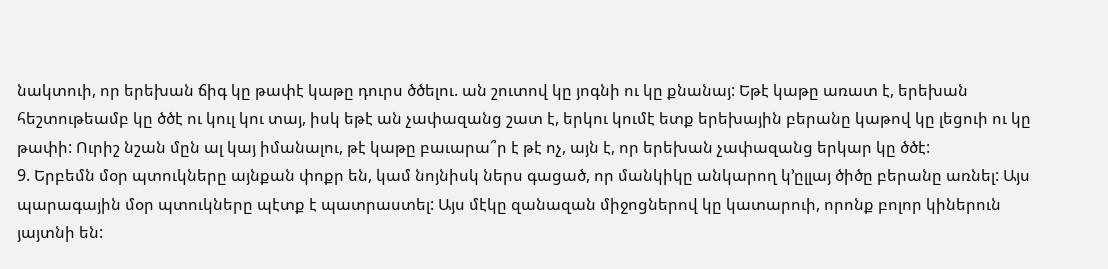նակտուի, որ երեխան ճիգ կը թափէ կաթը դուրս ծծելու. ան շուտով կը յոգնի ու կը քնանայ: Եթէ կաթը առատ է, երեխան հեշտութեամբ կը ծծէ ու կուլ կու տայ, իսկ եթէ ան չափազանց շատ է, երկու կումէ ետք երեխային բերանը կաթով կը լեցուի ու կը թափի: Ուրիշ նշան մըն ալ կայ իմանալու, թէ կաթը բաւարա՞ր է թէ ոչ, այն է, որ երեխան չափազանց երկար կը ծծէ:
9. Երբեմն մօր պտուկները այնքան փոքր են, կամ նոյնիսկ ներս գացած, որ մանկիկը անկարող կ՚ըլլայ ծիծը բերանը առնել: Այս պարագային մօր պտուկները պէտք է պատրաստել: Այս մէկը զանազան միջոցներով կը կատարուի, որոնք բոլոր կիներուն յայտնի են: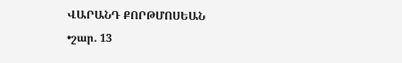ՎԱՐԱՆԴ ՔՈՐԹՄՈՍԵԱՆ
•շար. 13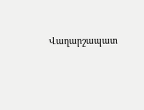Վաղարշապատ